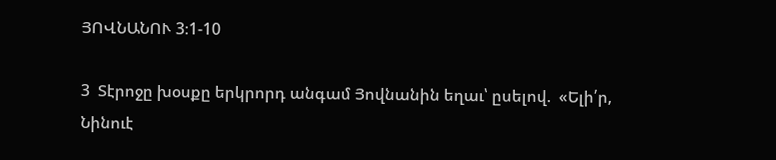ՅՈՎՆԱՆՈՒ 3։1-10

3  Տէրոջը խօսքը երկրորդ անգամ Յովնանին եղաւ՝ ըսելով.  «Ելի՛ր, Նինուէ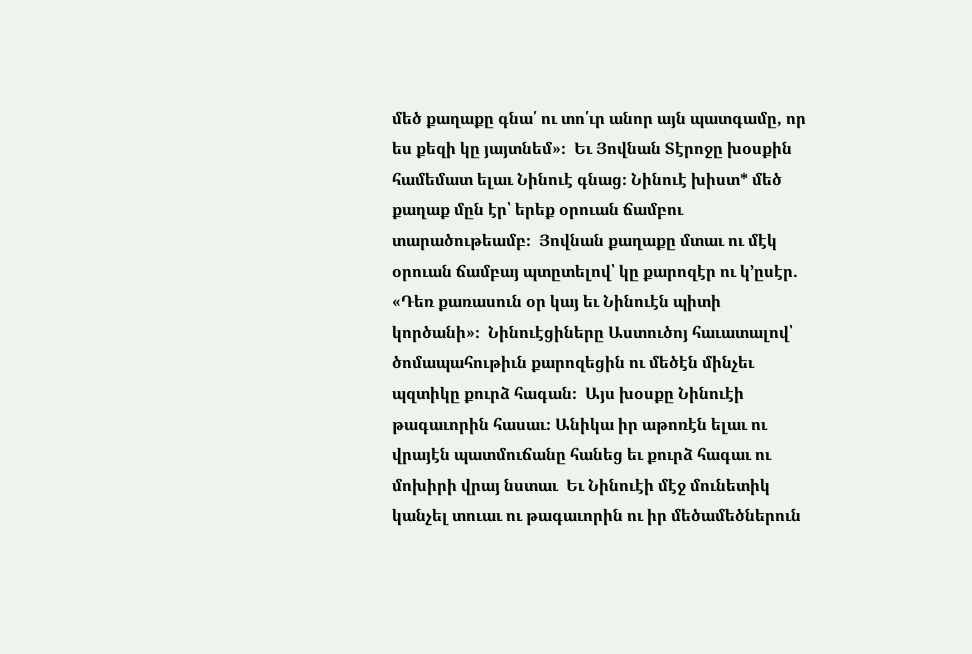մեծ քաղաքը գնա՛ ու տո՛ւր անոր այն պատգամը, որ ես քեզի կը յայտնեմ»։  Եւ Յովնան Տէրոջը խօսքին համեմատ ելաւ Նինուէ գնաց։ Նինուէ խիստ* մեծ քաղաք մըն էր՝ երեք օրուան ճամբու տարածութեամբ։  Յովնան քաղաքը մտաւ ու մէկ օրուան ճամբայ պտըտելով՝ կը քարոզէր ու կ’ըսէր. «Դեռ քառասուն օր կայ եւ Նինուէն պիտի կործանի»։  Նինուէցիները Աստուծոյ հաւատալով՝ ծոմապահութիւն քարոզեցին ու մեծէն մինչեւ պզտիկը քուրձ հագան։  Այս խօսքը Նինուէի թագաւորին հասաւ։ Անիկա իր աթոռէն ելաւ ու վրայէն պատմուճանը հանեց եւ քուրձ հագաւ ու մոխիրի վրայ նստաւ  Եւ Նինուէի մէջ մունետիկ կանչել տուաւ ու թագաւորին ու իր մեծամեծներուն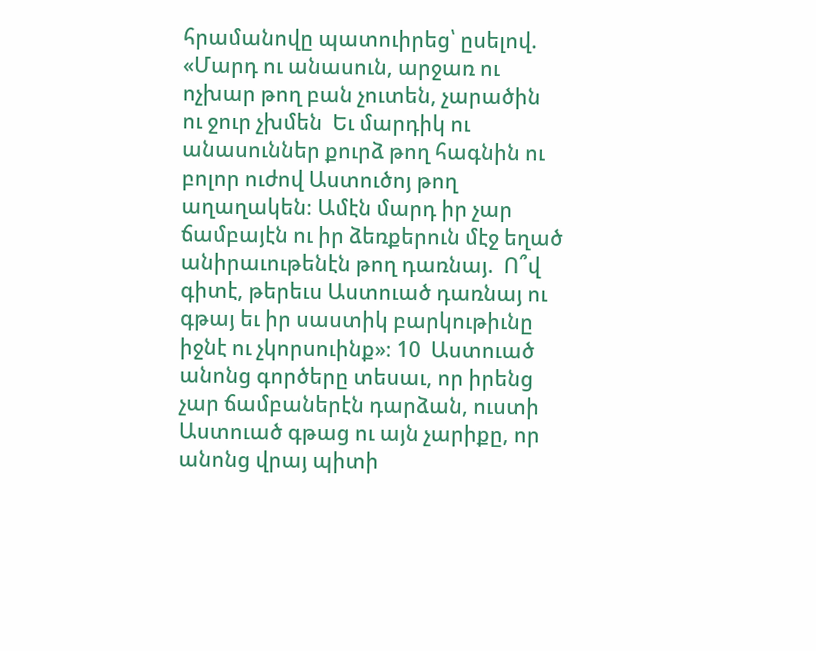հրամանովը պատուիրեց՝ ըսելով. «Մարդ ու անասուն, արջառ ու ոչխար թող բան չուտեն, չարածին ու ջուր չխմեն  Եւ մարդիկ ու անասուններ քուրձ թող հագնին ու բոլոր ուժով Աստուծոյ թող աղաղակեն։ Ամէն մարդ իր չար ճամբայէն ու իր ձեռքերուն մէջ եղած անիրաւութենէն թող դառնայ.  Ո՞վ գիտէ, թերեւս Աստուած դառնայ ու գթայ եւ իր սաստիկ բարկութիւնը իջնէ ու չկորսուինք»։ 10  Աստուած անոնց գործերը տեսաւ, որ իրենց չար ճամբաներէն դարձան, ուստի Աստուած գթաց ու այն չարիքը, որ անոնց վրայ պիտի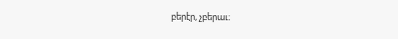բերէր, չբերաւ։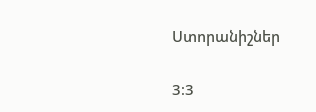Ստորանիշներ

3։3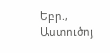Եբր., Աստուծոյ